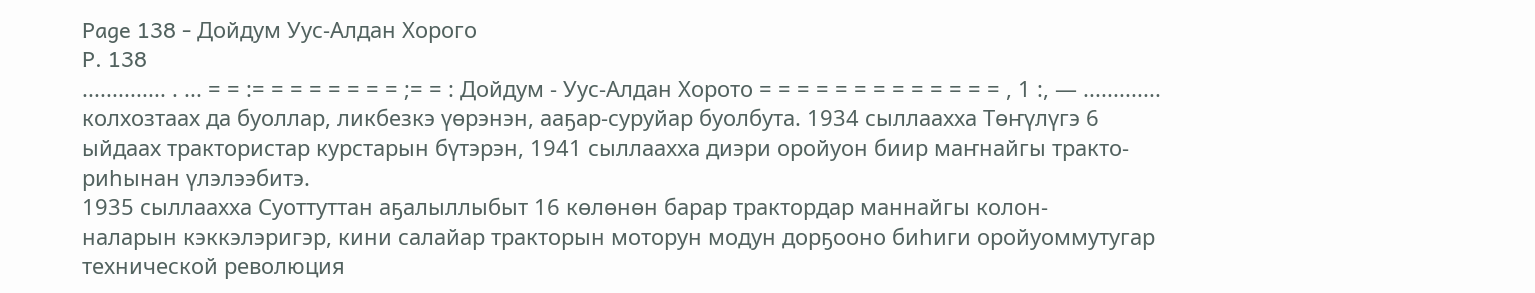Page 138 - Дойдум Уус-Алдан Хорого
P. 138
.............. . ... = = := = = = = = = = ;= = : Дойдум - Уус-Алдан Хорото = = = = = = = = = = = = = , 1 :, — .............
колхозтаах да буоллар, ликбезкэ үөрэнэн, ааҕар-суруйар буолбута. 1934 сыллаахха Төҥүлүгэ 6
ыйдаах трактористар курстарын бүтэрэн, 1941 сыллаахха диэри оройуон биир маҥнайгы тракто-
риһынан үлэлээбитэ.
1935 сыллаахха Суоттуттан аҕалыллыбыт 16 көлөнөн барар трактордар маннайгы колон-
наларын кэккэлэригэр, кини салайар тракторын моторун модун дорҕооно биһиги оройуоммутугар
технической революция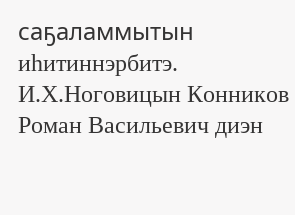саҕаламмытын иһитиннэрбитэ.
И.Х.Ноговицын Конников Роман Васильевич диэн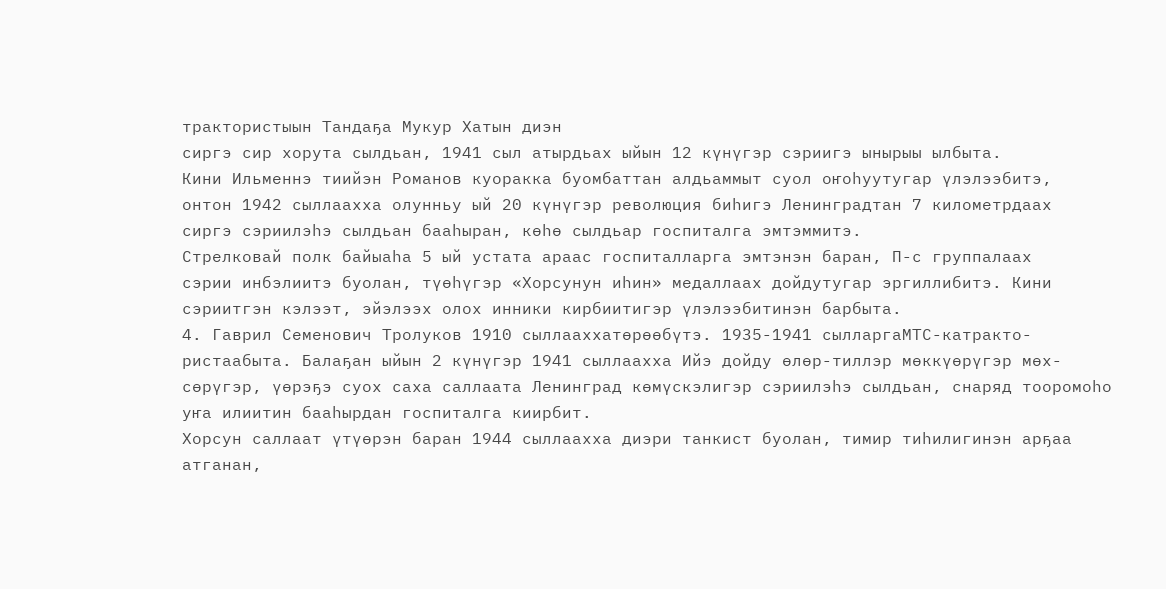трактористыын Тандаҕа Мукур Хатын диэн
сиргэ сир хорута сылдьан, 1941 сыл атырдьах ыйын 12 күнүгэр сэриигэ ынырыы ылбыта.
Кини Ильменнэ тиийэн Романов куоракка буомбаттан алдьаммыт суол оҥоһуутугар үлэлээбитэ,
онтон 1942 сыллаахха олунньу ый 20 күнүгэр революция биһигэ Ленинградтан 7 километрдаах
сиргэ сэриилэһэ сылдьан бааһыран, көһө сылдьар госпиталга эмтэммитэ.
Стрелковай полк байыаһа 5 ый устата араас госпиталларга эмтэнэн баран, П-с группалаах
сэрии инбэлиитэ буолан, түөһүгэр «Хорсунун иһин» медаллаах дойдутугар эргиллибитэ. Кини
сэриитгэн кэлээт, эйэлээх олох инники кирбиитигэр үлэлээбитинэн барбыта.
4. Гаврил Семенович Тролуков 1910 сыллааххатөрөөбүтэ. 1935-1941 сылларгаМТС-катракто-
ристаабыта. Балаҕан ыйын 2 күнүгэр 1941 сыллаахха Ийэ дойду өлөр-тиллэр мөккүөрүгэр мөх-
сөрүгэр, үөрэҕэ суох саха саллаата Ленинград көмүскэлигэр сэриилэһэ сылдьан, снаряд тооромоһо
уҥа илиитин бааһырдан госпиталга киирбит.
Хорсун саллаат үтүөрэн баран 1944 сыллаахха диэри танкист буолан, тимир тиһилигинэн арҕаа
атганан,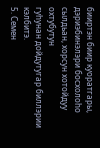бииртэн биир куоратгары, дэриэбинэлэри босхолоһо сылдьан, хорсун хотойдуу охтубутун
гуһунан дойдутугар биллэрии кэлбитэ.
5. Семен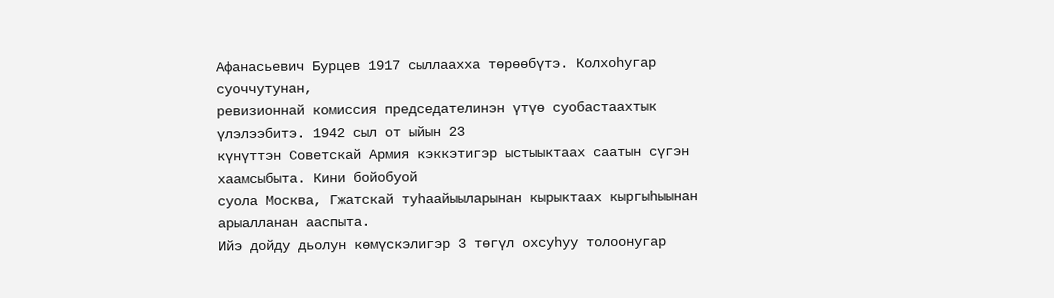Афанасьевич Бурцев 1917 сыллаахха төрөөбүтэ. Колхоһугар суоччутунан,
ревизионнай комиссия председателинэн үтүө суобастаахтык үлэлээбитэ. 1942 сыл от ыйын 23
күнүттэн Советскай Армия кэккэтигэр ыстыыктаах саатын сүгэн хаамсыбыта. Кини бойобуой
суола Москва, Гжатскай туһаайыыларынан кырыктаах кыргыһыынан арыалланан ааспыта.
Ийэ дойду дьолун көмүскэлигэр 3 төгүл охсуһуу толоонугар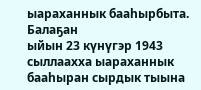ыараханнык бааһырбыта. Балаҕан
ыйын 23 күнүгэр 1943 сыллаахха ыараханнык бааһыран сырдык тыына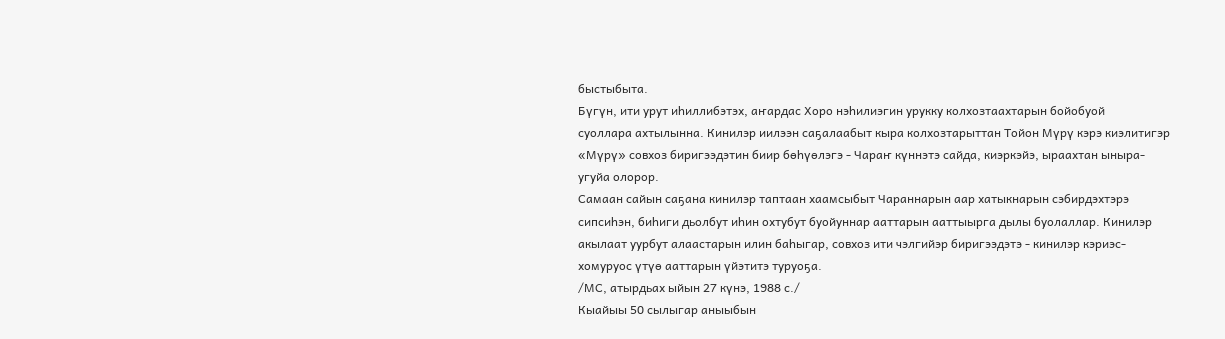быстыбыта.
Бүгүн, ити урут иһиллибэтэх, аҥардас Хоро нэһилиэгин урукку колхозтаахтарын бойобуой
суоллара ахтылынна. Кинилэр иилээн саҕалаабыт кыра колхозтарыттан Тойон Мүрү кэрэ киэлитигэр
«Мүрү» совхоз биригээдэтин биир бөһүөлэгэ - Чараҥ күннэтэ сайда, киэркэйэ, ыраахтан ыныра-
угуйа олорор.
Самаан сайын саҕана кинилэр таптаан хаамсыбыт Чараннарын аар хатыкнарын сэбирдэхтэрэ
сипсиһэн, биһиги дьолбут иһин охтубут буойуннар ааттарын ааттыырга дылы буолаллар. Кинилэр
акылаат уурбут алаастарын илин баһыгар, совхоз ити чэлгийэр биригээдэтэ - кинилэр кэриэс-
хомуруос үтүө ааттарын үйэтитэ туруоҕа.
/МС, атырдьах ыйын 27 күнэ, 1988 с./
Кыайыы 50 сылыгар аныыбын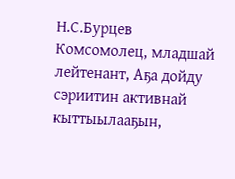Н.С.Бурцев
Комсомолец, младшай лейтенант, Аҕа дойду сэриитин активнай кыттыылааҕын,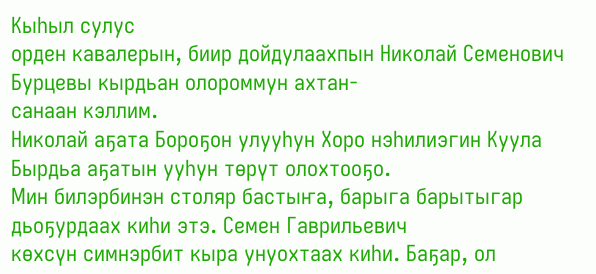Кыһыл сулус
орден кавалерын, биир дойдулаахпын Николай Семенович Бурцевы кырдьан олороммун ахтан-
санаан кэллим.
Николай аҕата Бороҕон улууһун Хоро нэһилиэгин Куула Бырдьа аҕатын ууһун төрүт олохтооҕо.
Мин билэрбинэн столяр бастыҥа, барыга барытыгар дьоҕурдаах киһи этэ. Семен Гаврильевич
көхсүн симнэрбит кыра унуохтаах киһи. Баҕар, ол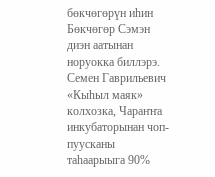бөкчөгөрүн иһин Бөкчөгөр Сэмэн диэн аатынан
норуокка биллэрэ. Семен Гаврильевич «Кыһыл маяк» колхозка, Чараҥҥа инкубаторынан чоп-
пуусканы таһаарыыга 90%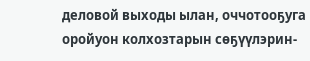деловой выходы ылан, оччотооҕуга оройуон колхозтарын сөҕүүлэрин-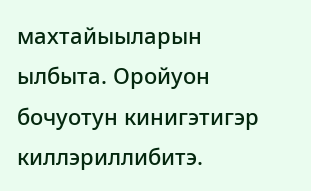махтайыыларын ылбыта. Оройуон бочуотун кинигэтигэр киллэриллибитэ.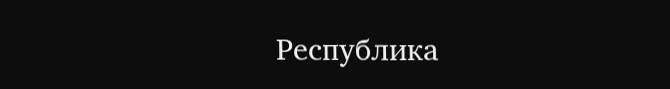Республика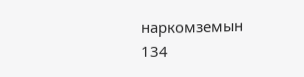наркомземын
134